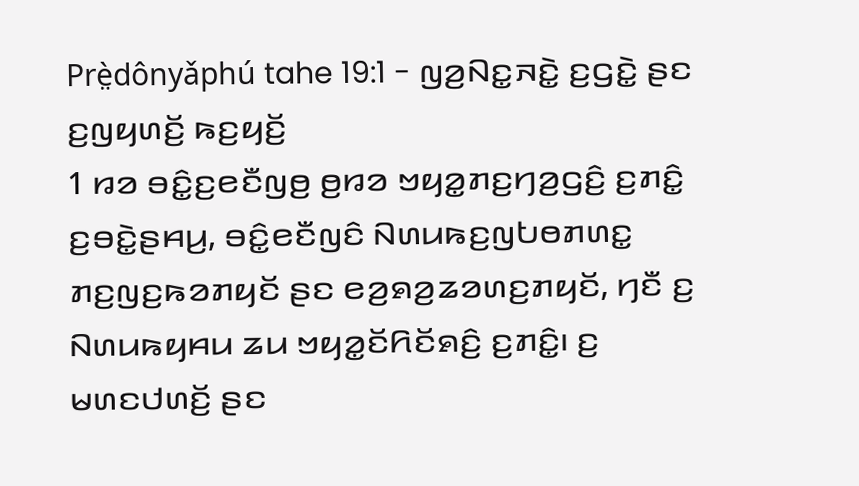Prè̤dônyǎphú tahe 19:1 - ꤜꤤ꤬ꤡꤢ꤭ꤏꤢꤧ꤭ ꤢ꤬ꤞꤢꤧ꤭ ꤔꤢ ꤢ꤬ꤜꤟꤛꤢꤩ꤬ ꤒꤢ꤬ꤟꤢꤩ꤬
1 ꤙꤤ ꤋꤢꤨ꤭ꤢ꤬ꤕꤢꤪꤜꤥ꤬ ꤥ꤬ꤙꤤ ꤠꤟꤤ꤭ꤊꤢ꤬ꤚꤤ꤬ꤞꤢꤨ꤬ ꤢ꤬ꤊꤢꤨ꤭ ꤢ꤬ꤋꤢꤧ꤭ꤔꤌꤣ꤬, ꤋꤢꤨ꤭ꤕꤢꤪꤜꤢꤨ ꤡꤛꤣꤒꤢ꤬ꤜꤝꤥꤊꤛꤢ꤭ ꤊꤢ꤬ꤜꤢ꤬ꤒꤤꤊꤟꤢꤩ ꤔꤢ ꤕꤤ꤬ꤎꤤ꤬ꤘꤤꤛꤢ꤬ꤊꤟꤢꤩ, ꤚꤢꤪ ꤢ꤬ ꤡꤛꤣꤒꤟꤌꤣ ꤘꤣ ꤠꤟꤤ꤭ꤢꤩꤖꤢꤩꤎꤢꤨ꤬ ꤢ꤬ꤊꤢꤨ꤭꤯ ꤢ꤬ ꤗꤛꤢꤓꤛꤢꤩ꤬ ꤔꤢ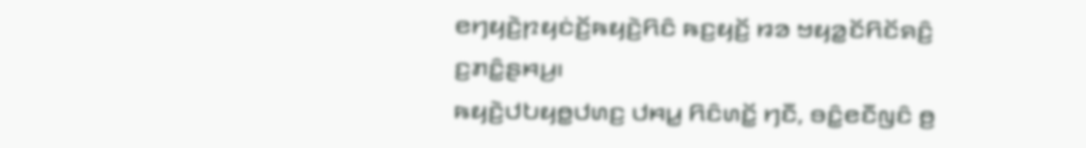ꤕꤚꤟꤢꤧ꤬ꤐꤟꤢꤦꤢꤩ꤬ꤒꤟꤢꤧ꤬ꤖꤢꤨ ꤒꤢ꤬ꤟꤢꤩ꤬ ꤙꤤ ꤠꤟꤤ꤭ꤢꤩꤖꤢꤩꤎꤢꤨ꤬ ꤢ꤬ꤊꤢꤨ꤭ꤔꤌꤣ꤬꤯
ꤒꤟꤢꤧ꤬ꤓꤝꤟꤥ꤭ꤓꤛꤢ꤬ ꤓꤌꤣ꤭ ꤖꤢꤨꤛꤢꤩ꤭ ꤚꤢꤪ, ꤋꤢꤨ꤭ꤕꤢꤪꤜꤢꤨ ꤥ꤬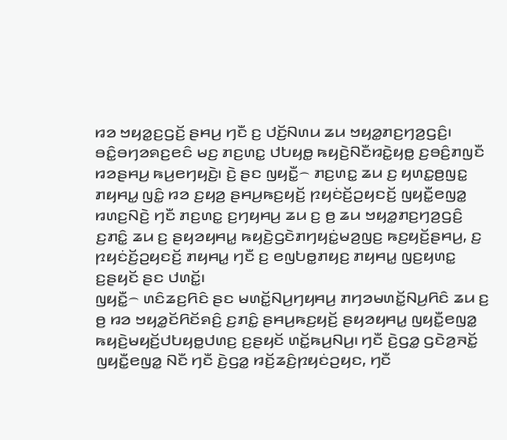ꤙꤤ ꤠꤟꤤ꤭ꤢ꤬ꤞꤢꤩ꤬ ꤔꤌꤣ꤬ ꤚꤢꤪ ꤢ꤬ ꤓꤢꤩ꤬ꤡꤛꤣ ꤘꤣ ꤠꤟꤤ꤭ꤊꤢ꤬ꤚꤤ꤬ꤞꤢꤨ꤬꤯
ꤋꤢꤨ꤭ꤋꤚꤤꤎꤢ꤬ꤕꤢꤨ ꤗꤢ꤬ ꤊꤢ꤬ꤛꤢ꤭ ꤓꤝꤟꤥ꤭ ꤒꤟꤢꤧ꤬ꤡꤢꤪꤙꤢꤧ꤭ꤟꤥ꤭ ꤢ꤬ꤋꤢꤨ꤬ꤊꤜꤢꤪ ꤙꤤꤔꤌꤣ꤬ ꤒꤣ꤬ꤕꤚꤟꤢꤧ꤬꤯ ꤢꤧ꤬ ꤔꤢ ꤜꤟꤢꤪ꤭꤮ ꤊꤢ꤬ꤛꤢ꤭ ꤘꤣ ꤢ꤬ ꤟꤛꤢ꤭ꤥ꤬ꤜꤢ꤭ ꤊꤟꤌꤣ꤭ ꤜꤢꤨ꤭ ꤙꤤ ꤢ꤬ꤟꤤ꤬ ꤔꤌꤣ꤬ꤒꤢ꤬ꤟꤢꤩ꤬ ꤐꤟꤢꤦꤢꤩ꤬ꤑꤟꤢꤢꤩ꤬ ꤜꤟꤢꤪ꤭ꤕꤜꤤ꤭ ꤙꤛꤢ꤬ꤡꤢꤧ꤬ ꤚꤢꤪ ꤊꤢ꤬ꤛꤢ꤭ ꤢ꤬ꤚꤟꤌꤣ꤬ ꤘꤣ ꤢ꤬ ꤥ꤬ ꤘꤣ ꤠꤟꤤ꤭ꤊꤢ꤬ꤚꤤ꤬ꤞꤢꤨ꤬ ꤢ꤬ꤊꤢꤨ꤭ ꤘꤣ ꤢ꤬ ꤔꤟꤤꤟꤌꤣ꤭ ꤒꤟꤢꤧ꤬ꤞꤢꤧꤊꤚꤟꤢꤦ꤭ꤗꤤ꤬ꤜꤢ꤬ ꤒꤢ꤬ꤟꤢꤩ꤬ꤔꤌꤣ꤬, ꤢ꤬ ꤐꤟꤢꤦꤢꤩ꤬ꤑꤟꤢꤢꤩ꤬ ꤊꤟꤌꤣ꤭ ꤚꤢꤪ ꤢ꤬ ꤕꤜꤝꤥ꤭ꤊꤟꤢ꤬ ꤊꤟꤌꤣ꤭ ꤜꤢ꤬ꤟꤛꤢ꤭ ꤢ꤬ꤔꤟꤢꤩ ꤔꤢ ꤓꤛꤢꤩ꤭꤯
ꤜꤟꤢꤪ꤭꤮ ꤛꤢꤨꤘꤢ꤬ꤖꤢꤨ ꤔꤢ ꤗꤛꤢꤩ꤭ꤡꤣ꤬ꤚꤟꤌꤣ꤬ ꤊꤚꤤꤗꤛꤢꤩ꤭ꤡꤣ꤬ꤖꤢꤨ ꤘꤣ ꤢ꤬ ꤥ꤬ ꤙꤤ ꤠꤟꤤ꤭ꤢꤩꤖꤢꤩꤎꤢꤨ꤬ ꤢ꤬ꤊꤢꤨ꤭ ꤔꤌꤣ꤬ꤒꤢ꤬ꤟꤢꤩ꤬ ꤔꤟꤤꤟꤌꤣ꤭ ꤜꤟꤢꤪ꤭ꤕꤜꤤ꤭ ꤒꤟꤢꤧ꤬ꤗꤟꤢꤩ꤬ꤓꤝꤟꤥ꤭ꤓꤛꤢ꤬ ꤢ꤬ꤔꤟꤢꤩ ꤛꤢꤩ꤭ꤒꤣ꤬ꤡꤣ꤬꤯ ꤚꤢꤪ ꤢꤧ꤬ꤞꤤ꤭ ꤞꤢꤧꤤ꤬ꤏꤢꤩ꤭ ꤜꤟꤢꤪ꤭ꤕꤜꤤ꤭ ꤡꤢꤪ ꤚꤢꤪ ꤢꤧ꤬ꤞꤤ꤭ ꤙꤢꤩ꤬ꤘꤢꤨ꤬ꤐꤟꤢꤦꤑꤟꤢ, ꤚꤢꤪ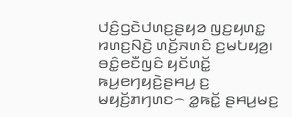ꤓꤢꤨ꤬ꤞꤢꤧꤓꤛꤢ꤬ꤔꤟꤤ ꤜꤢ꤬ꤟꤛꤢ꤭ ꤙꤛꤢ꤬ꤡꤢꤧ꤬ ꤛꤢꤩ꤬ꤏꤛꤢꤨ ꤢ꤬ꤗꤝꤟꤤ꤬꤯
ꤋꤢꤨ꤭ꤕꤢꤪꤜꤢꤨ ꤟꤢꤩꤛꤢꤩ꤭ ꤒꤣ꤬ꤕꤚꤟꤢꤧ꤬ꤔꤌꤣ꤬ ꤢ꤬ ꤗꤟꤢꤩ꤬ꤊꤚꤛꤢ꤮ ꤤ꤭ꤒꤢꤩ꤭ ꤔꤌꤣ꤬ꤗꤢ꤬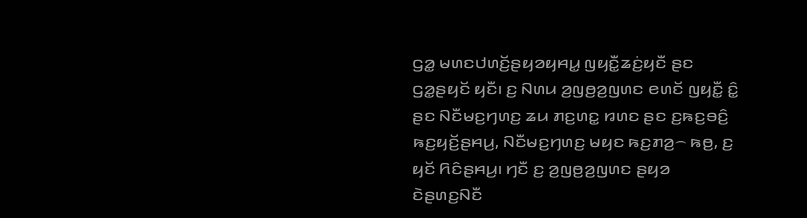ꤞꤤ꤭ ꤗꤛꤢꤓꤛꤢꤩ꤬ꤔꤟꤤꤟꤌꤣ꤭ ꤜꤟꤢꤪ꤭ꤘꤢꤦ꤬ꤟꤢꤪ ꤔꤢ ꤞꤤ꤭ꤔꤟꤢꤩ ꤟꤢꤪ꤯ ꤢ꤬ ꤡꤛꤣ ꤤ꤬ꤜꤥ꤬ꤤ꤬ꤜꤛꤢ ꤕꤛꤢꤩ ꤜꤟꤢꤪ꤭ ꤢꤨ꤭ ꤔꤢ ꤡꤢꤪꤗꤢ꤬ꤚꤛꤢ꤬ ꤘꤣ ꤊꤢ꤬ꤛꤢ꤭ ꤙꤛꤢ ꤔꤢ ꤢ꤬ꤒꤢ꤬ꤋꤢꤨ꤬ ꤒꤢ꤬ꤟꤢꤩ꤬ꤔꤌꤣ꤬, ꤡꤢꤪꤗꤢ꤬ꤚꤛꤢ꤬ ꤗꤟꤢ ꤒꤢ꤬ꤊꤤ꤬꤮ ꤒꤥ꤬, ꤢ꤬ ꤟꤢꤩ ꤖꤢꤨꤔꤌꤣ꤬꤯ ꤚꤢꤪ ꤢ꤬ ꤤ꤬ꤜꤥ꤬ꤤ꤬ꤜꤛꤢ ꤔꤟꤤ ꤢꤧꤔꤛꤢ꤬ꤡꤢꤪ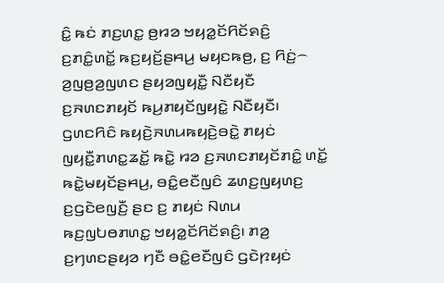ꤢꤨ꤭ ꤒꤢꤦ ꤊꤢ꤬ꤛꤢ꤭ ꤥ꤬ꤙꤤ ꤠꤟꤤ꤭ꤢꤩꤖꤢꤩꤎꤢꤨ꤬ ꤢ꤬ꤊꤢꤨ꤭ꤛꤢꤩ꤭ ꤒꤢ꤬ꤟꤢꤩ꤬ꤔꤌꤣ꤬ ꤗꤟꤢꤒꤥ꤬, ꤢ꤬ ꤖꤢꤦ꤬꤮ ꤤ꤬ꤜꤥ꤬ꤤ꤬ꤜꤛꤢ ꤔꤟꤤꤜꤟꤢꤪ꤭ ꤡꤢꤪꤟꤢꤪ ꤢ꤬ꤏꤛꤢꤊꤟꤢꤩ ꤒꤣ꤬ꤊꤟꤢꤩꤜꤟꤢꤧ꤭ ꤡꤢꤪꤟꤢꤪ꤯
ꤞꤛꤢꤖꤢꤨ ꤒꤟꤢꤧ꤬ꤏꤛꤣꤒꤟꤢꤧ꤬ꤋꤢꤧ꤭ ꤊꤟꤢꤦ ꤜꤟꤢꤪ꤭ꤊꤛꤢ꤭ꤘꤢꤩ꤭ ꤒꤢꤧ꤭ ꤙꤤ ꤢ꤬ꤏꤛꤢꤊꤟꤢꤩꤊꤢꤨ꤭ ꤛꤢꤩ꤭ ꤒꤢꤧ꤭ꤗꤟꤢꤩꤔꤌꤣ꤬, ꤋꤢꤨ꤭ꤕꤢꤪꤜꤢꤨ ꤘꤛꤢ꤬ꤜꤟꤛꤢ꤬ ꤢ꤬ꤞꤢꤧꤕꤜꤢꤪ꤬ ꤔꤢ ꤢ꤬ ꤊꤟꤢꤦ ꤡꤛꤣ ꤒꤢ꤬ꤜꤝꤥꤊꤛꤢ꤭ ꤠꤟꤤ꤭ꤢꤩꤖꤢꤩꤎꤢꤨ꤬꤯ ꤊꤤ꤬ ꤢ꤬ꤚꤛꤢꤔꤟꤤ ꤚꤢꤪ ꤋꤢꤨ꤭ꤕꤢꤪꤜꤢꤨ ꤞꤢꤧꤐꤟꤢꤦ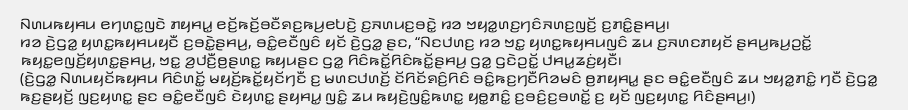ꤡꤛꤣꤒꤟꤌꤣ ꤕꤚꤛꤢ꤭ꤜꤢꤧ ꤊꤟꤌꤣ꤭ ꤕꤢꤩ꤬ꤒꤢꤩ꤬ꤋꤢꤪꤎꤢ꤬ꤒꤣ꤬ꤕꤝꤢꤧ꤬ ꤢ꤬ꤏꤛꤣꤢ꤬ꤋꤢꤧ꤭ ꤙꤤ ꤠꤟꤤ꤭ꤛꤢ꤬ꤚꤢꤨꤏꤛꤢ꤬ꤜꤢꤩ꤬ ꤢ꤬ꤊꤢꤨ꤭ꤔꤌꤣ꤬꤯
ꤙꤤ ꤢꤧ꤬ꤞꤤ꤭ ꤟꤛꤢ꤭ꤒꤟꤌꤣꤟꤢꤪ ꤢ꤬ꤋꤢꤧ꤭ꤔꤌꤣ꤬, ꤋꤢꤨ꤭ꤕꤢꤪꤜꤢꤨ ꤟꤢꤩ ꤢꤧ꤬ꤞꤤ꤭ ꤔꤢ, “ꤡꤢꤓꤛꤢ꤬ ꤙꤤ ꤠꤢ꤭ ꤟꤛꤢ꤭ꤒꤟꤌꤣꤜꤢꤨ ꤘꤣ ꤢ꤬ꤏꤛꤢꤊꤟꤢꤩ ꤔꤌꤣ꤬ꤒꤣ꤬ꤑꤢꤩ꤭ ꤒꤟꤢ꤭ꤕꤜꤢꤩ꤬ꤟꤛꤢ꤭ꤔꤌꤣ꤬, ꤠꤢ꤭ ꤤ꤬ꤓꤢꤪ꤬ꤥ꤬ꤔꤛꤢ꤭ ꤒꤟꤣꤔꤢ ꤞꤤ꤭ ꤖꤢꤨꤒꤢꤩ꤭ꤖꤢꤨꤒꤢꤩ꤭ꤔꤌꤣ꤬ ꤞꤤ꤭ ꤞꤢꤧꤑꤢꤩ꤭ ꤓꤌꤣ꤭ꤘꤢꤦ꤬ꤟꤢꤪ꤯
(ꤢꤧ꤬ꤞꤤ꤭ ꤡꤛꤣꤟꤢꤩꤒꤟꤌꤣ ꤖꤢꤨꤛꤢꤩ꤭ ꤗꤟꤢꤩ꤬ꤒꤢꤩ꤭ꤟꤢꤩꤚꤢꤪ ꤢ꤬ ꤗꤛꤢꤓꤛꤢꤩ꤬ ꤢꤩꤖꤢꤩꤎꤢꤨ꤬ꤖꤢꤨ ꤋꤢꤨ꤭ꤒꤢ꤬ꤚꤢꤪꤖꤤꤗꤢꤨ ꤥ꤬ꤊꤟꤌꤣ꤭ ꤔꤢ ꤋꤢꤨ꤭ꤕꤢꤪꤜꤢꤨ ꤘꤣ ꤠꤟꤤ꤭ꤊꤢꤨ꤭ ꤚꤢꤪ ꤢꤧ꤬ꤞꤤ꤭ ꤒꤢ꤬ꤔꤟꤢꤩ꤬ ꤜꤢ꤬ꤟꤛꤢ꤭ ꤔꤢ ꤋꤢꤨ꤭ꤕꤢꤪꤜꤢꤨ ꤢꤧꤟꤛꤢ꤭ ꤔꤟꤌꤣ꤭ ꤜꤢꤨ꤭ ꤘꤣ ꤒꤟꤢꤧ꤬ꤜꤢꤨ꤭ꤒꤛꤢ꤭ ꤟꤥ꤭ꤊꤢꤨ꤭ ꤢ꤬ꤋꤢꤨ꤬ꤢ꤬ꤋꤛꤢꤩ꤭ ꤢ꤬ ꤟꤢꤩ ꤜꤢ꤬ꤟꤛꤢ꤭ ꤖꤢꤨꤔꤌꤣ꤬꤯)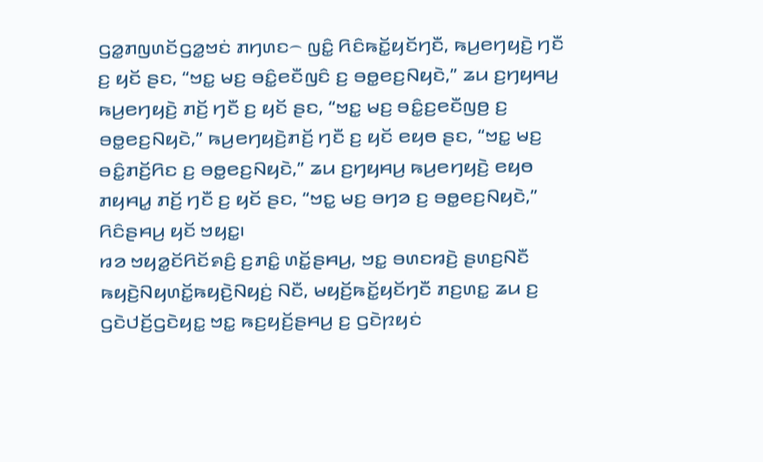ꤞꤤ꤭ꤊꤜꤛꤢꤩꤞꤤ꤭ꤠꤢꤦ ꤊꤚꤛꤢ꤮ ꤜꤢꤨ꤭ ꤖꤢꤨꤒꤢꤩ꤭ꤟꤢꤩꤚꤢꤪ, ꤒꤣ꤬ꤕꤚꤟꤢꤧ꤬ ꤚꤢꤪ ꤢ꤬ ꤟꤢꤩ ꤔꤢ, “ꤠꤢ꤭ ꤗꤢ꤬ ꤋꤢꤨ꤭ꤕꤢꤪꤜꤢꤨ ꤢ꤬ ꤋꤥ꤭ꤕꤢ꤬ꤡꤟꤢꤧ,” ꤘꤣ ꤢ꤬ꤚꤟꤌꤣ꤬ ꤒꤣ꤬ꤕꤚꤟꤢꤧ꤬ ꤊꤢꤩ꤬ ꤚꤢꤪ ꤢ꤬ ꤟꤢꤩ ꤔꤢ, “ꤠꤢ꤭ ꤗꤢ꤬ ꤋꤢꤨ꤭ꤢ꤬ꤕꤢꤪꤜꤥ꤬ ꤢ꤬ ꤋꤥ꤭ꤕꤢ꤬ꤡꤟꤢꤧ,” ꤒꤣ꤬ꤕꤚꤟꤢꤧ꤬ꤊꤢꤩ꤬ ꤚꤢꤪ ꤢ꤬ ꤟꤢꤩ ꤕꤟꤥ ꤔꤢ, “ꤠꤢ꤭ ꤗꤢ꤬ ꤋꤢꤨ꤭ꤊꤢꤩ꤬ꤖꤢ ꤢ꤬ ꤋꤥ꤭ꤕꤢ꤬ꤡꤟꤢꤧ,” ꤘꤣ ꤢ꤬ꤚꤟꤌꤣ꤬ ꤒꤣ꤬ꤕꤚꤟꤢꤧ꤬ ꤕꤟꤥ ꤊꤟꤌꤣ꤭ ꤊꤢꤩ꤬ ꤚꤢꤪ ꤢ꤬ ꤟꤢꤩ ꤔꤢ, “ꤠꤢ꤭ ꤗꤢ꤬ ꤋꤚꤤ ꤢ꤬ ꤋꤥ꤭ꤕꤢ꤬ꤡꤟꤢꤧ,” ꤖꤢꤨꤔꤌꤣ꤬ ꤟꤢꤩ ꤠꤟꤢ꤭꤯
ꤙꤤ ꤠꤟꤤ꤭ꤢꤩꤖꤢꤩꤎꤢꤨ꤬ ꤢ꤬ꤊꤢꤨ꤭ ꤛꤢꤩ꤭ꤔꤌꤣ꤬, ꤠꤢ꤭ ꤋꤛꤢꤙꤢꤧ꤬ ꤔꤛꤢ꤬ꤡꤢꤪ ꤒꤟꤢꤧ꤬ꤡꤟꤛꤢꤩ꤭ꤒꤟꤢꤧ꤬ꤡꤟꤢꤦ꤬ ꤡꤢꤪ, ꤗꤟꤢꤩ꤬ꤒꤢꤩ꤭ꤟꤢꤩꤚꤢꤪ ꤊꤢ꤬ꤛꤢ꤭ ꤘꤣ ꤢ꤬ ꤞꤢꤧꤓꤢꤩ꤬ꤞꤢꤧꤟꤢ꤭ ꤠꤢ꤭ ꤒꤢ꤬ꤟꤢꤩ꤬ꤔꤌꤣ꤬ ꤢ꤬ ꤞꤢꤧꤐꤟꤢꤦ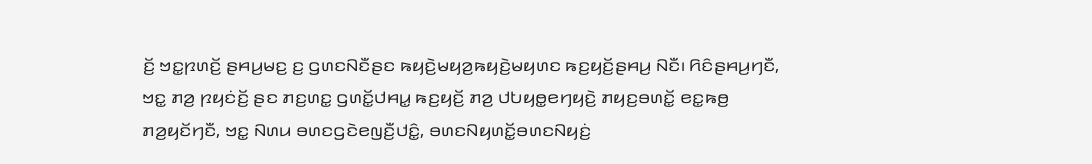ꤢꤩ꤬ ꤠꤢ꤭ꤐꤛꤢꤩ꤬ ꤔꤌꤣ꤬ꤗꤢ꤬ ꤢ꤬ ꤞꤛꤢꤡꤢꤪꤔꤢ ꤒꤟꤢꤧ꤬ꤗꤟꤤ꤬ꤒꤟꤢꤧ꤬ꤗꤟꤛꤢ ꤒꤢ꤬ꤟꤢꤩ꤬ꤔꤌꤣ꤬ ꤡꤢꤪ꤯ ꤖꤢꤨꤔꤌꤣ꤬ꤚꤢꤪ, ꤠꤢ꤭ ꤊꤤ꤬ ꤐꤟꤢꤦꤢꤩ꤬ ꤔꤢ ꤊꤢ꤬ꤛꤢ꤭ ꤞꤛꤢꤩ꤭ꤓꤌꤣ꤭ ꤒꤢ꤬ꤟꤢꤩ꤬ ꤊꤤ꤬ ꤓꤝꤟꤥ꤭ꤕꤚꤟꤢꤧ꤬ ꤊꤟꤢ꤬ꤋꤛꤢꤩ꤭ ꤕꤢ꤭ꤒꤥ꤬ ꤊꤤ꤬ꤟꤢꤩꤚꤢꤪ, ꤠꤢ꤭ ꤡꤛꤣ ꤋꤛꤢꤞꤢꤧꤕꤜꤢꤪ꤬ꤓꤢꤨ꤭, ꤋꤛꤢꤡꤟꤛꤢꤩ꤭ꤋꤛꤢꤡꤟꤢꤦ꤬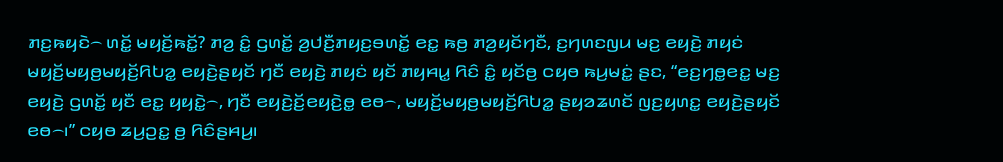ꤊꤢ꤬ꤒꤟꤢꤧ꤮ ꤛꤢꤩ꤭ ꤗꤟꤢꤩ꤬ꤒꤢꤩ꤭? ꤊꤤ꤬ ꤢꤨ꤭ ꤞꤛꤢꤩ꤭ ꤤ꤬ꤓꤢꤪ꤬ꤊꤟꤢ꤬ꤋꤛꤢꤩ꤭ ꤕꤢ꤭ ꤒꤥ꤬ ꤊꤤ꤬ꤟꤢꤩꤚꤢꤪ, ꤢ꤬ꤚꤛꤢꤜꤣ ꤗꤢ꤬ ꤕꤟꤢꤧ꤬ ꤊꤟꤢꤦ ꤗꤟꤢꤩ꤬ꤗꤟꤥ꤬ꤗꤟꤢꤩ꤬ꤖꤝꤤ꤭ ꤕꤟꤢꤧ꤬ꤔꤟꤢꤩ ꤚꤢꤪ ꤕꤟꤢꤧ꤬ ꤊꤟꤢꤦ ꤟꤢꤩ ꤊꤟꤌꤣ꤭ ꤖꤢꤨ ꤢꤨ꤭ ꤟꤢꤩꤥ꤬ ꤍꤟꤥ ꤒꤣ꤬ꤗꤢꤦ꤭ ꤔꤢ, “ꤕꤢ꤬ꤚꤥ꤭ꤕꤢ꤭ ꤗꤢ꤬ ꤕꤟꤢꤧ꤬ ꤞꤛꤢꤩ꤭ ꤟꤢꤪ ꤕꤢ꤭ ꤟꤟꤢꤧ꤭꤮, ꤚꤢꤪ ꤕꤟꤢꤧ꤬ꤢꤩ꤬ꤕꤟꤢꤧ꤬ꤥ꤭ ꤕꤥ꤮, ꤗꤟꤢꤩ꤬ꤗꤟꤥ꤬ꤗꤟꤢꤩ꤬ꤖꤝꤤ꤭ ꤔꤟꤤꤘꤛꤢꤩ ꤜꤢ꤬ꤟꤛꤢ꤭ ꤕꤟꤢꤧ꤬ꤔꤟꤢꤩ ꤕꤥ꤮꤯” ꤍꤟꤥ ꤘꤣ꤬ꤑꤢ꤭ ꤥ꤬ ꤖꤢꤨꤔꤌꤣ꤬꤯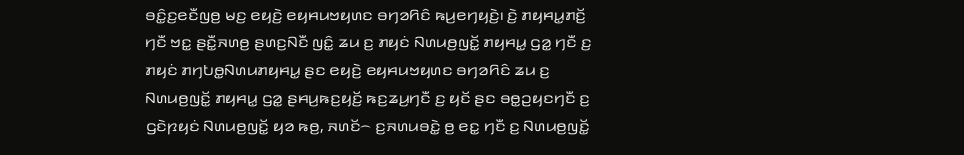ꤋꤢꤨ꤭ꤢ꤬ꤕꤢꤪꤜꤥ꤬ ꤗꤢ꤬ ꤕꤟꤢꤧ꤬ ꤕꤟꤌꤣꤠꤟꤛꤢ ꤋꤚꤤꤖꤢꤨ ꤒꤣ꤬ꤕꤚꤟꤢꤧ꤬꤯ ꤢꤧ꤬ ꤊꤟꤌꤣ꤭ꤊꤢꤩ꤬ ꤚꤢꤪ ꤠꤢ꤭ ꤔꤢꤪ꤭ꤏꤛꤥ꤬ ꤔꤛꤢ꤬ꤡꤢꤪ ꤜꤢꤨ꤭ ꤘꤣ ꤢ꤬ ꤊꤟꤢꤦ ꤡꤛꤣꤥ꤬ꤜꤢꤩ꤭ ꤊꤟꤌꤣ꤭ ꤞꤤ꤭ ꤚꤢꤪ ꤢ꤬ ꤊꤟꤢꤦ ꤊꤚꤝꤥ꤭ꤡꤛꤣꤊꤟꤌꤣ꤭ ꤔꤢ ꤕꤟꤢꤧ꤬ ꤕꤟꤌꤣꤠꤟꤛꤢ ꤋꤚꤤꤖꤢꤨ ꤘꤣ ꤢ꤬ ꤡꤛꤣꤥ꤬ꤜꤢꤩ꤭ ꤊꤟꤌꤣ꤭ ꤞꤤ꤭ ꤔꤌꤣ꤬ꤒꤢ꤬ꤟꤢꤩ꤬ ꤒꤢ꤬ꤘꤣ꤬ꤚꤢꤪ ꤢ꤬ ꤟꤢꤩ ꤔꤢ ꤋꤥ꤭ꤑꤟꤢꤚꤢꤪ ꤢ꤬ ꤞꤢꤧꤐꤟꤢꤦ ꤡꤛꤣꤥ꤬ꤜꤢꤩ꤭ ꤟꤤ ꤒꤥ꤬, ꤏꤛꤢꤩ꤮ ꤢ꤬ꤏꤛꤣꤋꤢꤧ꤭ ꤥ꤬ ꤕꤢ꤭ ꤚꤢꤪ ꤢ꤬ ꤡꤛꤣꤥ꤬ꤜꤢꤩ꤭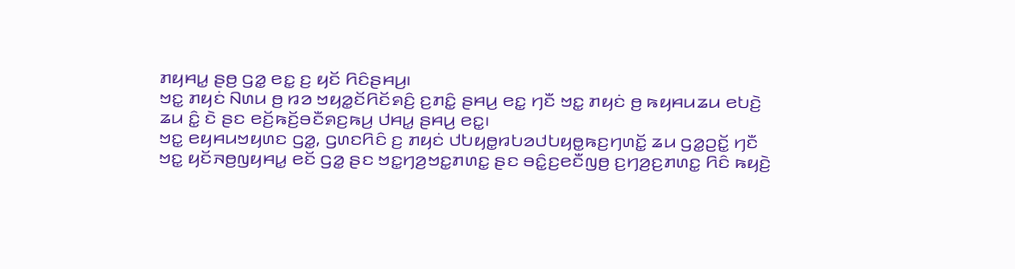ꤊꤟꤌꤣ꤭ ꤔꤥ꤬ ꤞꤤ꤭ ꤕꤢ꤭ ꤢ꤬ ꤟꤢꤩ ꤖꤢꤨꤔꤌꤣ꤬꤯
ꤠꤢ꤭ ꤊꤟꤢꤦ ꤡꤛꤣ ꤥ꤬ ꤙꤤ ꤠꤟꤤ꤭ꤢꤩꤖꤢꤩꤎꤢꤨ꤬ ꤢ꤬ꤊꤢꤨ꤭ ꤔꤌꤣ꤬ ꤕꤢ꤭ ꤚꤢꤪ ꤠꤢ꤭ ꤊꤟꤢꤦ ꤥ꤬ ꤒꤟꤌꤣꤘꤣ ꤕꤝꤢꤧ꤬ ꤘꤣ ꤢꤨ꤭ ꤢꤧ ꤔꤢ ꤕꤢꤩ꤬ꤒꤢꤩ꤬ꤋꤢꤪꤎꤢ꤬ꤒꤣ꤬ ꤓꤌꤣ꤭ ꤔꤌꤣ꤬ ꤕꤢ꤭꤯
ꤠꤢ꤭ ꤕꤟꤌꤣꤠꤟꤛꤢ ꤞꤤ꤭, ꤞꤛꤢꤖꤢꤨ ꤢ꤬ ꤊꤟꤢꤦ ꤓꤝꤟꤥ꤭ꤙꤝꤤꤓꤝꤟꤥ꤭ꤒꤢ꤬ꤚꤛꤢꤩ꤭ ꤘꤣ ꤞꤤ꤭ꤑꤢꤩ꤭ ꤚꤢꤪ ꤠꤢ꤭ ꤟꤢꤩꤏꤥ꤬ꤜꤟꤌꤣ꤭ ꤕꤢꤩ ꤞꤤ꤭ ꤔꤢ ꤠꤢ꤭ꤚꤤ꤬ꤠꤢ꤭ꤊꤛꤢ꤭ ꤔꤢ ꤋꤢꤨ꤭ꤢ꤬ꤕꤢꤪꤜꤥ꤬ ꤢ꤬ꤚꤤ꤬ꤢ꤬ꤊꤛꤢ꤭ ꤖꤢꤨ ꤒꤟꤢꤧ꤬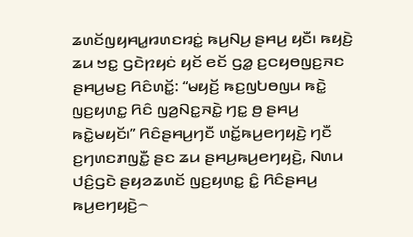ꤘꤛꤢꤩꤜꤟꤌꤣ꤭ꤙꤛꤢꤙꤢꤦ꤭ ꤒꤣ꤬ꤡꤣ꤬ ꤔꤌꤣ꤬ ꤟꤢꤪ꤯ ꤒꤟꤢꤧ꤬ ꤘꤣ ꤠꤢ꤭ ꤞꤢꤧꤐꤟꤢꤦ ꤟꤢꤩ ꤕꤢꤩ ꤞꤤ꤭ ꤢ꤬ꤍꤟꤥꤜꤢ꤬ꤏꤢ ꤔꤌꤣ꤬ꤗꤢ꤬ ꤖꤢꤨꤛꤢꤩ꤭: “ꤗꤟꤢꤩ꤬ ꤒꤢ꤬ꤜꤝꤥꤜꤣ ꤒꤢꤧ꤭ ꤜꤢ꤬ꤟꤛꤢ꤭ ꤖꤢꤨ ꤜꤤ꤬ꤡꤢ꤭ꤏꤢꤧ꤭ ꤚꤢ꤭ ꤥ꤬ ꤔꤌꤣ꤬ ꤒꤢꤧ꤭ꤗꤟꤢꤩ꤯” ꤖꤢꤨꤔꤌꤣ꤬ꤚꤢꤪ ꤛꤢꤩ꤭ꤒꤣ꤬ꤕꤚꤟꤢꤧ꤬ ꤚꤢꤪ ꤢ꤬ꤚꤛꤢꤊꤜꤢꤪ꤭ ꤔꤢ ꤘꤣ ꤔꤌꤣ꤬ꤒꤣ꤬ꤕꤚꤟꤢꤧ꤬, ꤡꤛꤣ ꤓꤢꤨ꤬ꤞꤢꤧ ꤔꤟꤤꤘꤛꤢꤩ ꤜꤢ꤬ꤟꤛꤢ꤭ ꤢꤨ꤭ ꤖꤢꤨꤔꤌꤣ꤬ ꤒꤣ꤬ꤕꤚꤟꤢꤧ꤬꤮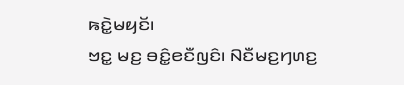ꤒꤢꤧ꤭ꤗꤟꤢꤩ꤯
ꤠꤢ꤭ ꤗꤢ꤬ ꤋꤢꤨ꤭ꤕꤢꤪꤜꤢꤨ꤯ ꤡꤢꤪꤗꤢ꤬ꤚꤛꤢ꤬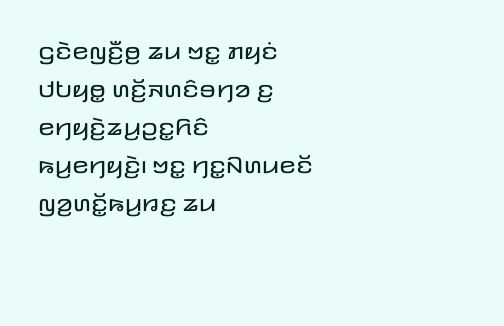ꤞꤢꤧꤕꤜꤢꤪ꤬ꤥ꤬ ꤘꤣ ꤠꤢ꤭ ꤊꤟꤢꤦ ꤓꤝꤟꤥ꤭ ꤛꤢꤩ꤬ꤏꤛꤢꤨꤋꤚꤤ ꤢ꤬ ꤕꤚꤟꤢꤧ꤬ꤘꤣ꤬ꤑꤢ꤭ꤖꤢꤨ ꤒꤣ꤬ꤕꤚꤟꤢꤧ꤬꤯ ꤠꤢ꤭ ꤚꤢ꤭ꤡꤛꤣꤕꤢꤩ ꤜꤤ꤬ꤛꤢꤩ꤭ꤒꤣ꤬ꤙꤢ꤬ ꤘꤣ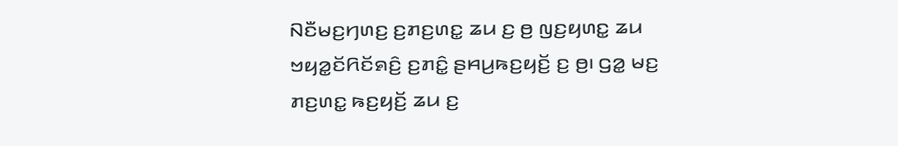ꤡꤢꤪꤗꤢ꤬ꤚꤛꤢ꤬ ꤢ꤬ꤊꤢ꤬ꤛꤢ꤭ ꤘꤣ ꤢ꤬ ꤥ꤬ ꤜꤢ꤬ꤟꤛꤢ꤭ ꤘꤣ ꤠꤟꤤ꤭ꤢꤩꤖꤢꤩꤎꤢꤨ꤬ ꤢ꤬ꤊꤢꤨ꤭ ꤔꤌꤣ꤬ꤒꤢ꤬ꤟꤢꤩ꤬ ꤢ꤬ ꤥ꤬꤯ ꤞꤤ꤭ ꤗꤢ꤬ ꤊꤢ꤬ꤛꤢ꤭ ꤒꤢ꤬ꤟꤢꤩ꤬ ꤘꤣ ꤢ꤬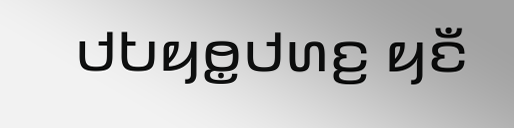ꤓꤝꤟꤥ꤭ꤓꤛꤢ꤬ ꤟꤢꤪ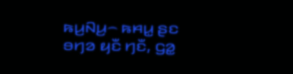ꤒꤣ꤬ꤡꤣ꤬꤮ ꤒꤌꤣ꤭ ꤔꤢ ꤋꤚꤤ ꤟꤢꤪ ꤚꤢꤪ, ꤞꤤ꤭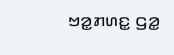ꤠꤤ꤭ꤊꤛꤢ꤭ ꤞꤤ꤭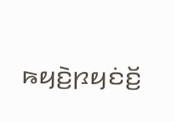ꤒꤟꤢꤧ꤬ꤐꤟꤢꤦꤢꤩ꤬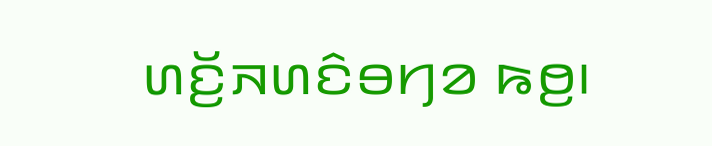ꤛꤢꤩ꤬ꤏꤛꤢꤨꤋꤚꤤ ꤒꤥ꤬꤯